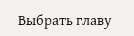Выбрать главу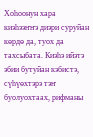Хоһоонун хара киэһээҥҥэ диэри суруйан көрдө да, туох да тахсыбата. Киэһэ ийэтэ эбии бутуйан кэбистэ, сүһүөхтэрэ тэҥ буолуохтаах, рифманы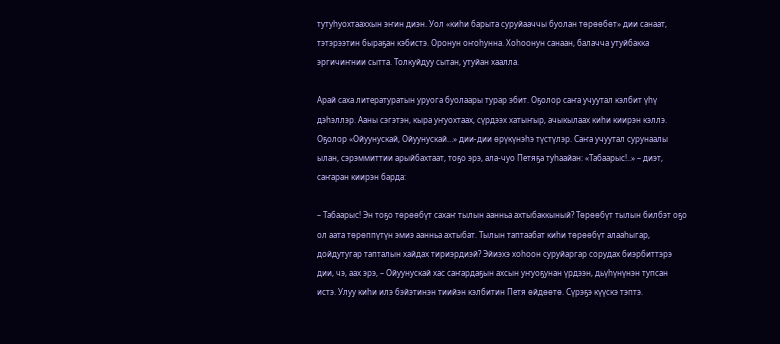тутуһуохтааххын эҥин диэн. Уол «киһи барыта суруйааччы буолан төрөөбөт» дии санаат, тэтэрээтин быраҕан кэбистэ. Оронун оҥоһунна. Хоһоонун санаан, балачча утуйбакка эргичиҥнии сытта. Толкуйдуу сытан, утуйан хаалла.

Арай саха литературатын уруога буолаары турар эбит. Оҕолор саҥа учуутал кэлбит үһү дэһэллэр. Ааны сэгэтэн, кыра уҥуохтаах, сүрдээх хатыҥыр, ачыкылаах киһи киирэн кэллэ. Оҕолор «Ойуунускай, Ойуунускай…» дии-дии өрүкүнэһэ түстүлэр. Саҥа учуутал сурунаалы ылан, сэрэммиттии арыйбахтаат, тоҕо эрэ, ала-чуо Петяҕа туһаайан: «Табаарыс!..» – диэт, саҥаран киирэн барда:

– Табаарыс! Эн тоҕо төрөөбүт сахаҥ тылын аанньа ахтыбаккыный? Төрөөбүт тылын билбэт оҕо ол аата төрөппүтүн эмиэ аанньа ахтыбат. Тылын таптаабат киһи төрөөбүт алааһыгар, дойдутугар тапталын хайдах тириэрдиэй? Эйиэхэ хоһоон суруйаргар сорудах биэрбиттэрэ дии, чэ, аах эрэ, – Ойуунускай хас саҥардаҕын ахсын уҥуоҕунан үрдээн, дьүһүнүнэн тупсан истэ. Улуу киһи илэ бэйэтинэн тиийэн кэлбитин Петя өйдөөтө. Сүрэҕэ күүскэ тэптэ.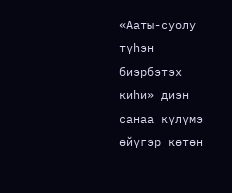«Ааты-суолу түһэн биэрбэтэх киһи» диэн санаа күлүмэ өйүгэр көтөн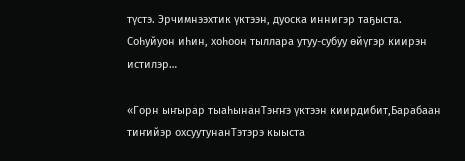түстэ. Эрчимнээхтик үктээн, дуоска иннигэр таҕыста. Соһуйуон иһин, хоһоон тыллара утуу-субуу өйүгэр киирэн истилэр…

«Горн ыҥырар тыаһынанТэҥҥэ үктээн киирдибит,Барабаан тиҥийэр охсуутунанТэтэрэ кыыста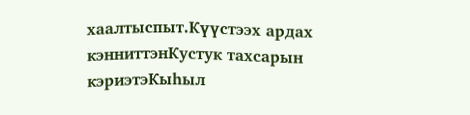хаалтыспыт.Күүстээх ардах кэнниттэнКустук тахсарын кэриэтэКыһыл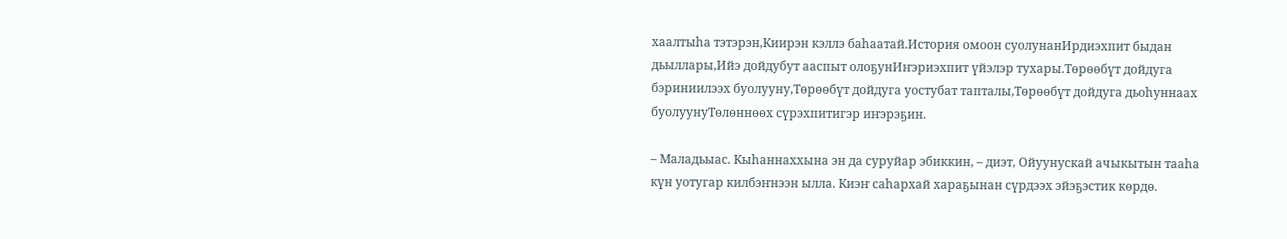хаалтыһа тэтэрэн,Киирэн кэллэ баһаатай.История омоон суолунанИрдиэхпит быдан дьыллары,Ийэ дойдубут ааспыт олоҕунИҥэриэхпит үйэлэр тухары.Төрөөбүт дойдуга бэриниилээх буолууну,Төрөөбүт дойдуга уостубат тапталы,Төрөөбүт дойдуга дьоһуннаах буолуунуТөлөннөөх сүрэхпитигэр иҥэрэҕин.

– Маладьыас. Кыһаннаххына эн да суруйар эбиккин, – диэт, Ойуунускай ачыкытын тааһа күн уотугар килбэҥнээн ылла. Киэҥ саһархай хараҕынан сүрдээх эйэҕэстик көрдө.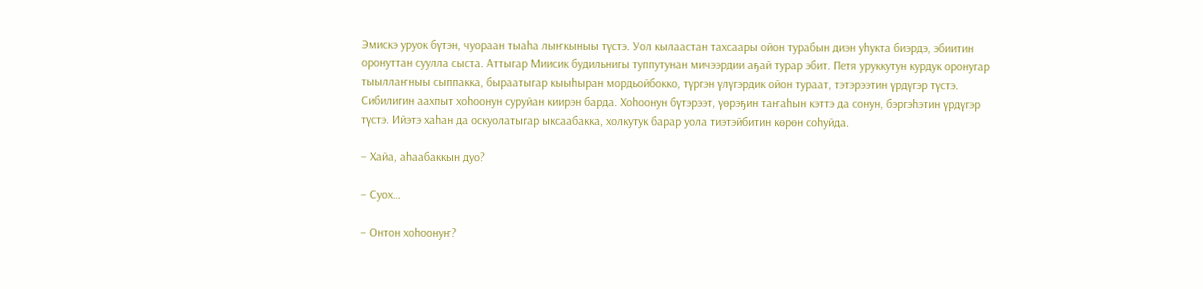Эмискэ уруок бүтэн, чуораан тыаһа лыҥкыныы түстэ. Уол кылаастан тахсаары ойон турабын диэн уһукта биэрдэ, эбиитин оронуттан суулла сыста. Аттыгар Миисик будильнигы туппутунан мичээрдии аҕай турар эбит. Петя уруккутун курдук оронугар тыыллаҥныы сыппакка, быраатыгар кыыһыран мордьойбокко, түргэн үлүгэрдик ойон тураат, тэтэрээтин үрдүгэр түстэ. Сибилигин аахпыт хоһоонун суруйан киирэн барда. Хоһоонун бүтэрээт, үөрэҕин таҥаһын кэттэ да сонун, бэргэһэтин үрдүгэр түстэ. Ийэтэ хаһан да оскуолатыгар ыксаабакка, холкутук барар уола тиэтэйбитин көрөн соһуйда.

– Хайа, аһаабаккын дуо?

– Суох…

– Онтон хоһоонуҥ?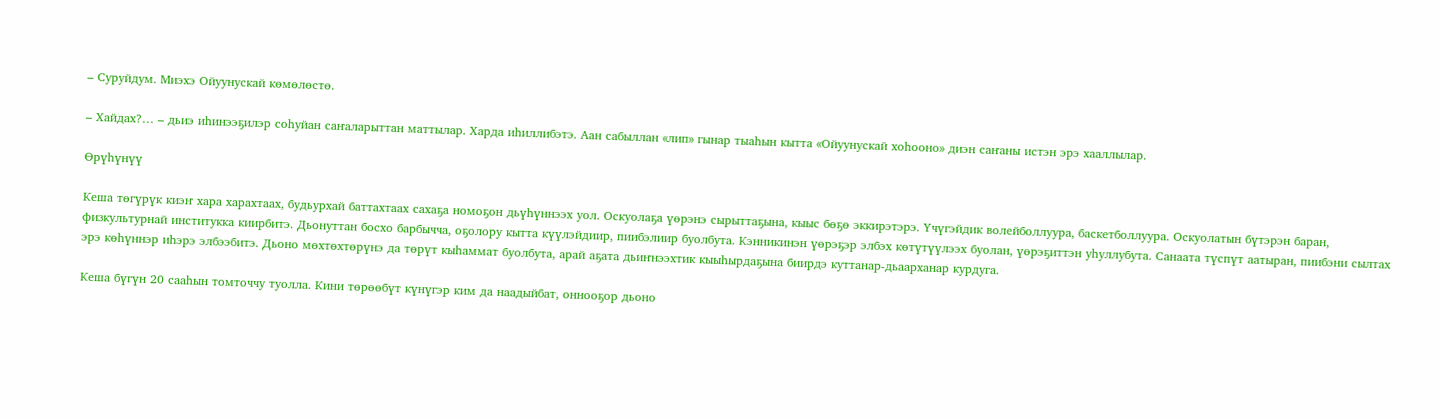– Суруйдум. Миэхэ Ойуунускай көмөлөстө.

– Хайдах?… – дьиэ иһинээҕилэр соһуйан саҥаларыттан маттылар. Харда иһиллибэтэ. Аан сабыллан «лип» гынар тыаһын кытта «Ойуунускай хоһооно» диэн саҥаны истэн эрэ хааллылар.

Өрүһүнүү

Кеша төгүрүк киэҥ хара харахтаах, будьурхай баттахтаах сахаҕа номоҕон дьүһүннээх уол. Оскуолаҕа үөрэнэ сырыттаҕына, кыыс бөҕө эккирэтэрэ. Үчүгэйдик волейболлуура, баскетболлуура. Оскуолатын бүтэрэн баран, физкультурнай институкка киирбитэ. Дьонуттан босхо барбычча, оҕолору кытта күүлэйдиир, пиибэлиир буолбута. Кэнникинэн үөрэҕэр элбэх көтүтүүлээх буолан, үөрэҕиттэн уһуллубута. Санаата түспүт аатыран, пиибэни сылтах эрэ көһүннэр иһэрэ элбээбитэ. Дьоно мөхтөхтөрүнэ да төрүт кыһаммат буолбута, арай аҕата дьиҥнээхтик кыыһырдаҕына биирдэ куттанар-дьаарханар курдуга.

Кеша бүгүн 20 сааһын томточчу туолла. Кини төрөөбүт күнүгэр ким да наадыйбат, оннооҕор дьоно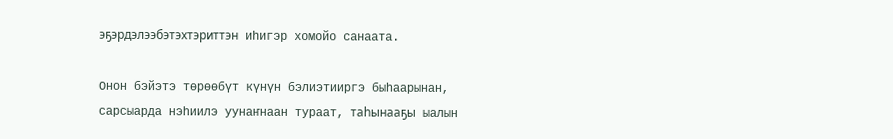эҕэрдэлээбэтэхтэриттэн иһигэр хомойо санаата.

Онон бэйэтэ төрөөбүт күнүн бэлиэтииргэ быһаарынан, сарсыарда нэһиилэ уунаҥнаан тураат, таһынааҕы ыалын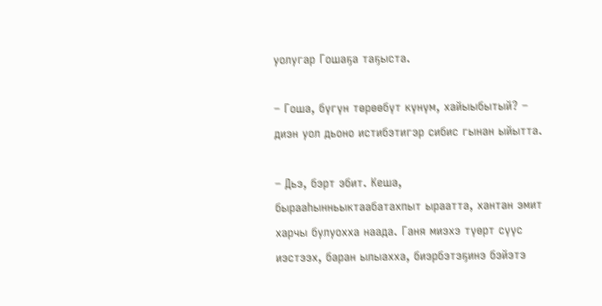уолугар Гошаҕа таҕыста.

– Гоша, бүгүн төрөөбүт күнүм, хайыыбытый? – диэн уол дьоно истибэтигэр сибис гынан ыйытта.

– Дьэ, бэрт эбит. Кеша, бырааһынньыктаабатахпыт ыраатта, хантан эмит харчы булуохха наада. Ганя миэхэ түөрт сүүс иэстээх, баран ылыахха, биэрбэтэҕинэ бэйэтэ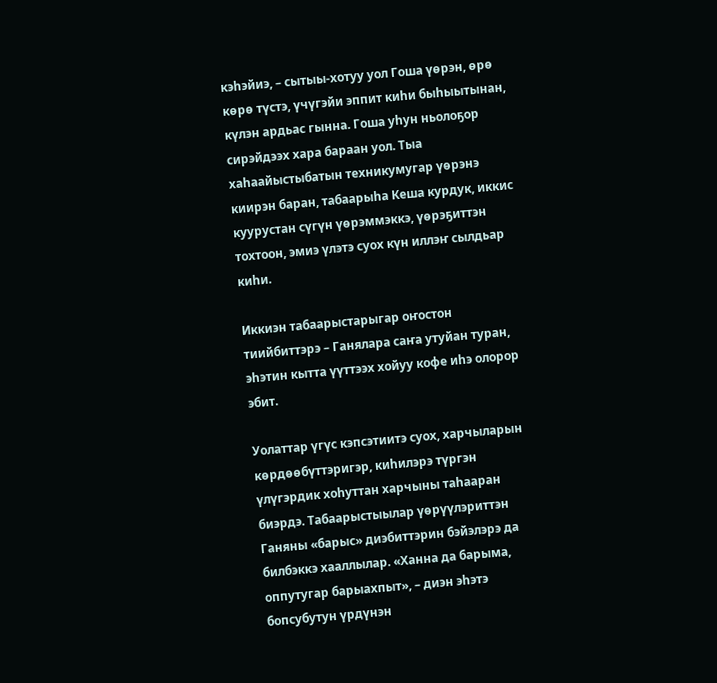кэһэйиэ, – сытыы-хотуу уол Гоша үөрэн, өрө көрө түстэ, үчүгэйи эппит киһи быһыытынан, күлэн ардьас гынна. Гоша уһун ньолоҕор сирэйдээх хара бараан уол. Тыа хаһаайыстыбатын техникумугар үөрэнэ киирэн баран, табаарыһа Кеша курдук, иккис куурустан сүгүн үөрэммэккэ, үөрэҕиттэн тохтоон, эмиэ үлэтэ суох күн иллэҥ сылдьар киһи.

Иккиэн табаарыстарыгар оҥостон тиийбиттэрэ – Ганялара саҥа утуйан туран, эһэтин кытта үүттээх хойуу кофе иһэ олорор эбит.

Уолаттар үгүс кэпсэтиитэ суох, харчыларын көрдөөбүттэригэр, киһилэрэ түргэн үлүгэрдик хоһуттан харчыны таһааран биэрдэ. Табаарыстыылар үөрүүлэриттэн Ганяны «барыс» диэбиттэрин бэйэлэрэ да билбэккэ хааллылар. «Ханна да барыма, оппутугар барыахпыт», – диэн эһэтэ бопсубутун үрдүнэн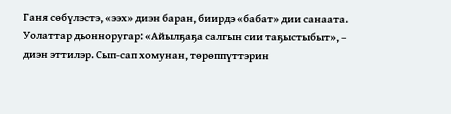Ганя сөбүлэстэ, «ээх» диэн баран, биирдэ «бабат» дии санаата. Уолаттар дьонноругар: «Айылҕаҕа салгын сии таҕыстыбыт», – диэн эттилэр. Сып-сап хомунан, төрөппүттэрин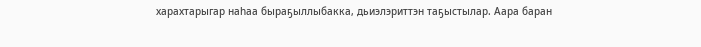харахтарыгар наһаа быраҕыллыбакка, дьиэлэриттэн таҕыстылар. Аара баран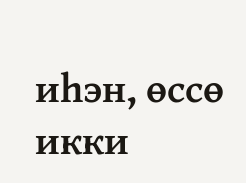иһэн, өссө икки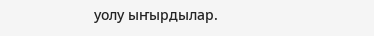уолу ыҥырдылар.